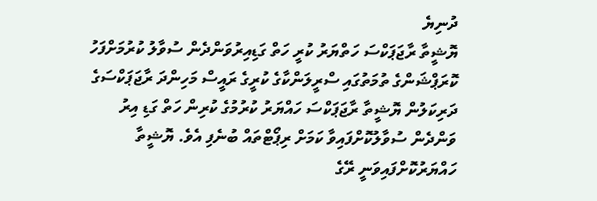ދުނިޔެ
ޔޮޝީތާ ރާޖަޕަކްސަ ހަތްޔަރު ކުރީ ހަތް ގަޑިއިރުވަންދެން ސުވާލު ކުރުމަށްފަހު
ކޮރަޕްޝަންގެ ތުމަތުގައި ސްރީލަންކާގެ ކުރީގެ ރައީސް މަހިންދަ ރާޖަޕަކްސަގެ ދަރިކަލުން ޔޮޝީތާ ރާޖަޕަކްސަ ހައްޔަރު ކުރުމުގެ ކުރިން ހަތް ގަޑި އިރު ވަންދެން ސުވާލުކޮށްފައިވާ ކަމަށް ރިޕޯޓްތައް ބުނެފި އެވެ. ޔޮޝީތާ ހައްޔަރުކޮށްފައިވަނީ ރޭގެ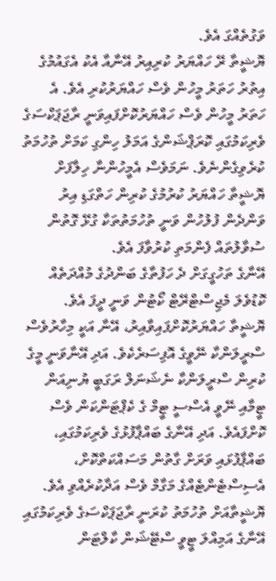ވަގުތެއްގަ އެވެ.
ޔޮޝީތާ ރޭ ހައްޔަރު ކުރިއިރު އޭނާއާ އެކު އެގައުމުގެ އިތުރު ހަތަރު މީހުން ވެސް ހައްޔަރުކުރި އެވެ. އެ ހަތަރު މީހުން ވެސް ހައްޔަރުކޮށްފައިވަނީ ރާޖަޕަކްސަގެ ވެރިކަމުގައި ކޮރަޕްޝަންގެ އަމަލު ހިންގި ކަމަށް ތުހުމަތު ކުރެވިގެންނެވެ. ނަމަވެސް އެމީހުންނާ ހިލާފަށް ޔޮޝީތާ ހައްޔަރު ކުރުމުގެ ކުރިން ހަތްގަޑި އިރު ވަންދެން ފުލުހުން ވަނީ ތުހުމަތުތަކާ ގުޅޭ ގޮތުން ސުވާލުތައް ފެންމަތި ކުރުވާފަ އެވެ.
އޭނާގެ ތަހުގީގަށް ދެ ހަފުތާގެ ބަންދުގެ މުއްދަތެއް ކޮޑުވެލަ މެޖިސްޓްރޭޓް ކޯޓުން ވަނީ ދީފަ އެވެ.
ޔޮޝީތާ ހައްޔަރުކޮށްފައިވާއިރު، އޭނާ އަކީ މިހާރުވެސް ސްރީލަންކާ ނޭވީގެ އޮފިސަރެކެވެ. އަދި އޭނާވަނީ މީގެ ކުރިން ސްރީލަންކާ ނެޝަނަލް ރަގަބީ ޔުނިއަން ޓީމާއި ނޭވީ އެސްސީ ޓީމް ގެ ކެޕްޓަންކަން ވެސް ކޮށްފައެވެ. އަދި އޭނާގެ ބައްޕާފުޅުގެ ވެރިކަމުގައި، ބައްޕާފުޅައި ވަރަށް ގާތުން މަސައްކަތްކޮށް، އެސިސްޓެންޓެއްގެ މަގާމް ވެސް އަދާކުރެއްވި އެވެ.
ޔޮޝީތާއަށް ތުހުމަތު ކުރަނީ ރާޖަޕަކްސަގެ ވެރިކަމުގައި އޭނާގެ އަމިއްލަ ޓީވީ ސްޓޭޝަން ކާލްޓަން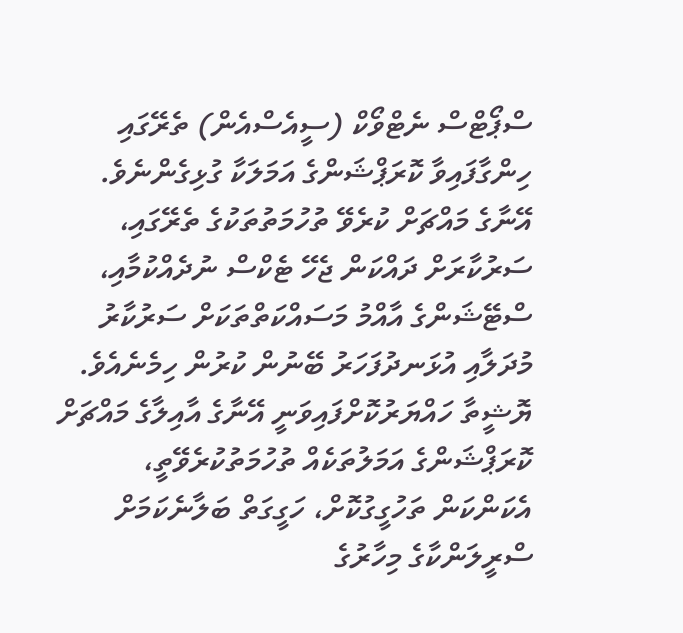ސްޕޯޓްސް ނެޓްވޯކް (ސީއެސްއެން) ތެރޭގައި ހިންގާފައިވާ ކޮރަޕްޝަންގެ އަމަލަކާ ގުޅިގެންނެވެ. އޭނާގެ މައްޗަށް ކުރެވޭ ތުހުމަތުތަކުގެ ތެރޭގައި، ސަރުކާރަށް ދައްކަން ޖެހޭ ޓެކްސް ނުދެއްކުމާއި، ސްޓޭޝަންގެ އާއްމު މަސައްކަތްތަކަށް ސަރުކާރު މުދަލާއި އުޅަނދުފަހަރު ބޭނުން ކުރުން ހިމެނެއެވެ.
ޔޮޝީތާ ހައްޔަރުކޮށްފައިވަނީ އޭނާގެ އާއިލާގެ މައްޗަށް ކޮރަޕްޝަންގެ އަމަލުތަކެއް ތުހުމަތުކުރެވޭތީ، އެކަންކަން ތަހުގީގުކޮށް، ހަގީގަތް ބަލާނެކަމަށް ސްރީލަންކާގެ މިހާރުގެ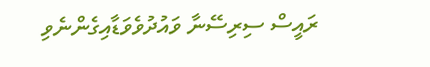ރައީސް ސިރިސޭނާ ވައުދުވެވަޑާއިގެންނެވި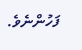ފަހުންނެވެ.